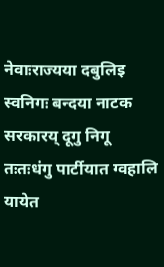नेवाःराज्यया दबुलिइ स्वनिगः बन्दया नाटक
सरकारय् दूगु निगू तःतःधंगु पार्टीयात ग्वहालि यायेत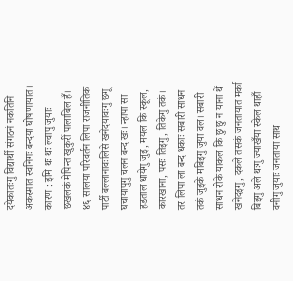दयेकातःगु विद्यार्थी संगठनं नकतिनि अकस्मात स्वनिगः बन्दया घोषणायात। कारण : इमि थः थः ल्वापु जुयाः छखलकं मेपिन्त खुकुरीं पालाबिल हँ।
४६ सालया परिवर्तन लिपा राजनीतिक पार्टी बल्लानावःलिसे खनेदयावःगु छगू घचायापुगु चलन बन्द खः। न्हापा सा हडताल धायेगु जुइ, मयल कि स्कूल, कारखाना, पसः तिइगु, तिकेगु तकं। तर लिपा ला बन्द धकाः सबारी साधन तकं जुइके मबिइगु जुया वल। सबारी साधन रोके याकल कि छु छु न याना थें खनेदइगु, दकले तसकं जनतायात मर्का बिइगु अले थःगु ज्याखँया स्केल थाहाँ वनीगु जुयाः जनताया साथ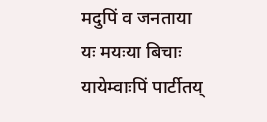मदुपिं व जनताया यः मयःया बिचाः यायेम्वाःपिं पार्टीतय्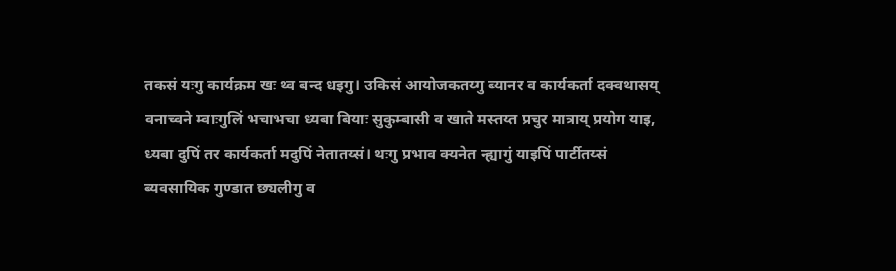तकसं यःगु कार्यक्रम खः थ्व बन्द धइगु। उकिसं आयोजकतय्गु ब्यानर व कार्यकर्ता दक्वथासय् वनाच्वने म्वाःगुलिं भचाभचा ध्यबा बियाः सुकुम्बासी व खाते मस्तय्त प्रचुर मात्राय् प्रयोग याइ, ध्यबा दुपिं तर कार्यकर्ता मदुपिं नेतातय्सं। थःगु प्रभाव क्यनेत न्ह्यागुं याइपिं पार्टीतय्सं ब्यवसायिक गुण्डात छ्यलीगु व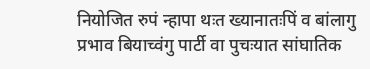नियोजित रुपं न्हापा थःत ख्यानातःपिं व बांलागु प्रभाव बियाच्वंगु पार्टी वा पुचःयात सांघातिक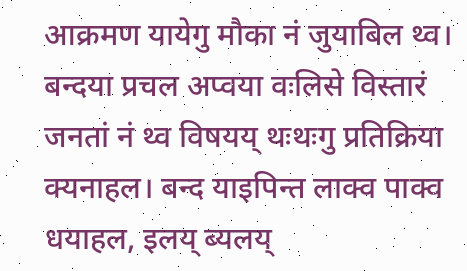आक्रमण यायेगु मौका नं जुयाबिल थ्व।
बन्दया प्रचल अप्वया वःलिसे विस्तारं जनतां नं थ्व विषयय् थःथःगु प्रतिक्रिया क्यनाहल। बन्द याइपिन्त लाक्व पाक्व धयाहल, इलय् ब्यलय्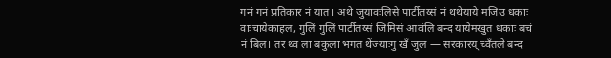गनं गनं प्रतिकार नं यात। अथे जुयावःलिसे पार्टीतय्सं नं थथेयाये मजिउ धकाः वाःचायेकाहल, गुलिं गुलिं पार्टीतय्सं जिमिसं आवंलि बन्द यायेमखुत धकाः बचं नं बिल। तर थ्व ला बकुला भगत थेंज्याःगु खँ जुल — सरकारय् च्वँतले बन्द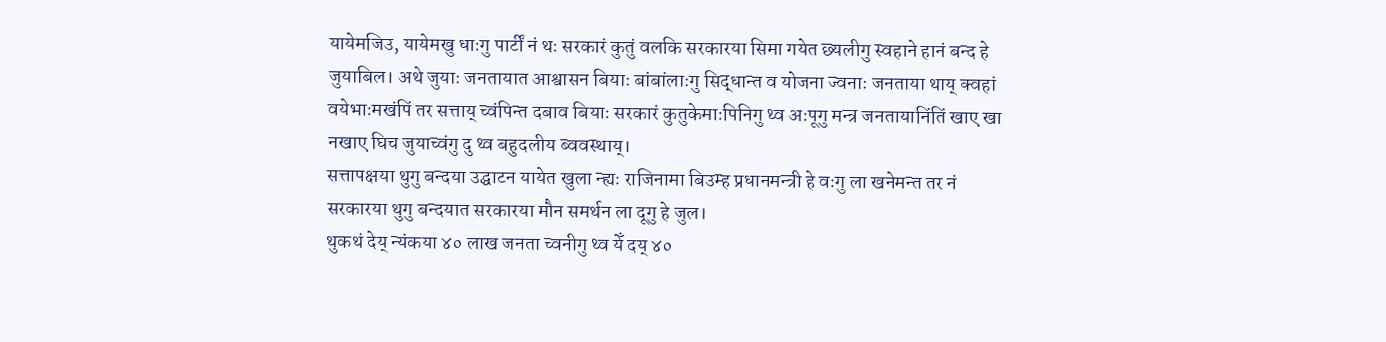यायेमजिउ, यायेमखु धाःगु पार्टीं नं थः सरकारं कुतुं वलकि सरकारया सिमा गयेत छ्यलीगु स्वहाने हानं बन्द हे जुयाबिल। अथे जुयाः जनतायात आश्वासन बियाः बांबांलाःगु सिद्धान्त व योजना ज्वनाः जनताया थाय् क्वहां वयेभाःमखंपिं तर सत्ताय् च्वंपिन्त दबाव बियाः सरकारं कुतुकेमाःपिनिगु थ्व अःपूगु मन्त्र जनतायानिंतिं खाए खा नखाए घिच जुयाच्वंगु दु थ्व बहुदलीय ब्ववस्थाय्।
सत्तापक्षया थुगु बन्दया उद्घाटन यायेत खुला न्ह्यः राजिनामा बिउम्ह प्रधानमन्त्री हे वःगु ला खनेमन्त तर नं सरकारया थुगु बन्दयात सरकारया मौन समर्थन ला दूगु हे जुल।
थुकथं देय् न्यंकया ४० लाख जनता च्वनीगु थ्व येँ दय् ४०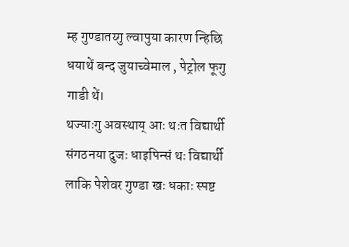म्ह गुण्डातय्गु ल्वापुया कारण न्हिछि धयाथें बन्द जुयाच्वेमाल , पेट्रोल फूगु गाडी थें।
थज्याःगु अवस्थाय् आः थःत विद्यार्थी संगठनया दुजः धाइपिन्सं थः विद्यार्थी लाकि पेशेवर गुण्डा खः धकाः स्पष्ट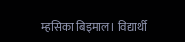म्हसिका बिइमाल। विद्यार्थी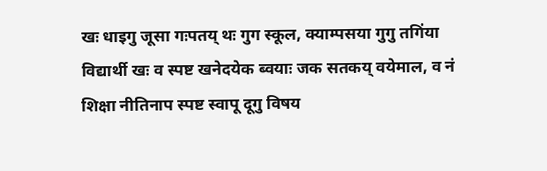खः धाइगु जूसा गःपतय् थः गुग स्कूल, क्याम्पसया गुगु तगिंया विद्यार्थी खः व स्पष्ट खनेदयेक ब्वयाः जक सतकय् वयेमाल, व नं शिक्षा नीतिनाप स्पष्ट स्वापू दूगु विषय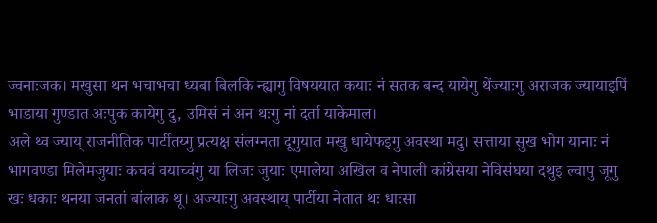ज्वनाःजक। मखुसा थन भचाभचा ध्यबा बिलकि न्ह्यागु विषययात कयाः नं सतक बन्द यायेगु थेंज्याःगु अराजक ज्यायाइपिं भाडाया गुण्डात अःपुक कायेगु दु, उमिसं नं अन थःगु नां दर्ता याकेमाल।
अले थ्व ज्याय् राजनीतिक पार्टीतय्गु प्रत्यक्ष संलग्नता दूगुयात मखु धायेफइगु अवस्था मदु। सत्ताया सुख भोग यानाः नं भागवण्डा मिलेमजुयाः कचवं वयाच्वंगु या लिजः जुयाः एमालेया अखिल व नेपाली कांग्रेसया नेविसंघया दथुइ ल्वापु जूगु खः धकाः थनया जनतां बांलाक थू। अज्याःगु अवस्थाय् पार्टीया नेतात थः धाःसा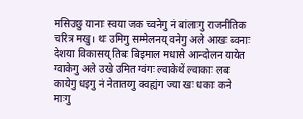मसिउछु यानाः स्वया जक च्वनेगु नं बांलाःगु राजनीतिक चरित्र मखु। थः उमिगु सम्मेलनय् वनेगु अले आखः ब्वनाः देशया विकासय् तिबः बिइमाल मधासे आन्दोलन यायेत ग्वाकेगु अले उखे उमित ग्वंगः ल्वाकेथें ल्वाकाः लबः कायेगु धइगु नं नेतातय्गु क्वह्यंग ज्या खः धकाः कने माःगु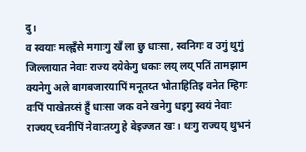दु।
व स्वयाः मल्ह्वँसे मगाःगु खँ ला छु धाःसा, स्वनिगः व उगुं थुगुं जिल्लायात नेवाः राज्य दयेकेगु धकाः लय् लय् पतिं तामझाम क्यनेगु अले बागबजारयापिं मनूतय्त भोताहितिइ वनेत म्हिगः वःपिं पाखेतय्सं हुँ धाःसा जक वने खनेगु धइगु स्वयं नेवाः राज्यय् च्वनीपिं नेवाःतय्गु हे बेइज्जत खः। थःगु राज्यय् थुभनं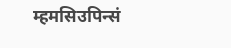म्हमसिउपिन्सं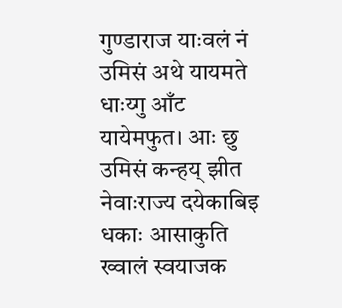गुण्डाराज याःवलं नं उमिसं अथे यायमते धाःय्गु आँट यायेमफुत। आः छु उमिसं कन्हय् झीत नेवाःराज्य दयेकाबिइ धकाः आसाकुति ख्वालं स्वयाजक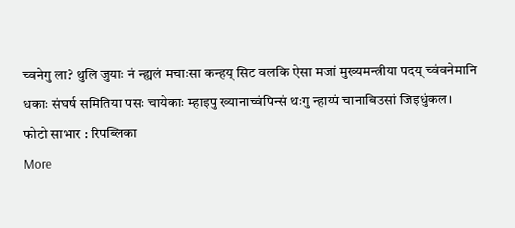च्वनेगु ला? थुलि जुयाः नं न्ह्यलं मचाःसा कन्हय् सिट वलकि ऐसा मजां मुख्यमन्त्रीया पदय् च्वंवनेमानि धकाः संघर्ष समितिया पसः चायेकाः म्हाइपु ख्यानाच्वंपिन्सं थःगु न्हाय्पं चानाबिउसां जिइधुंकल।
फोटो साभार : रिपब्लिका
More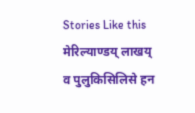Stories Like this
मेरिल्याण्डय् लाखय् व पुलुकिसिलिसे हन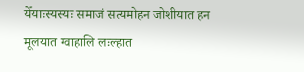येँयाःस्यस्यः समाजं सत्यमोहन जोशीयात हन
मूलयात ग्वाहालि लःल्हात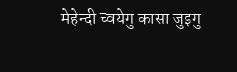मेहेन्दी च्वयेगु कासा जुइगु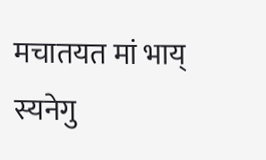मचातयत मां भाय् स्यनेगु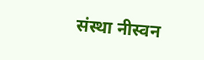संस्था नीस्वन